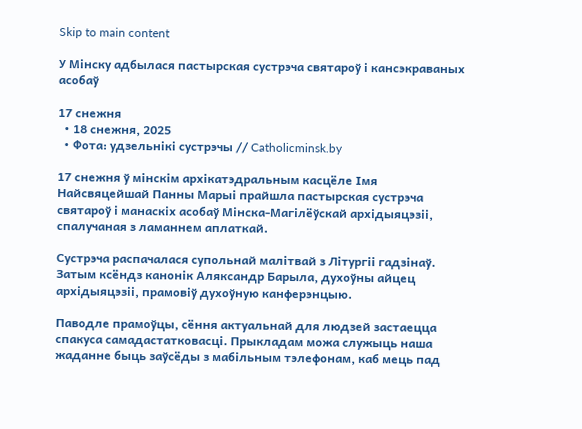Skip to main content

У Мінску адбылася пастырская сустрэча святароў і кансэкраваных асобаў

17 снежня
  • 18 снежня, 2025
  • Фота: удзельнікі сустрэчы // Catholicminsk.by

17 снежня ў мінскім архікатэдральным касцёле Імя Найсвяцейшай Панны Марыі прайшла пастырская сустрэча святароў і манаскіх асобаў Мінска-Магілёўскай архідыяцэзіі, спалучаная з ламаннем аплаткай.

Сустрэча распачалася супольнай малітвай з Літургіі гадзінаў. Затым ксёндз канонік Аляксандр Барыла, духоўны айцец архідыяцэзіі, прамовіў духоўную канферэнцыю.

Паводле прамоўцы, сёння актуальнай для людзей застаецца спакуса самадастатковасці. Прыкладам можа служыць наша жаданне быць заўсёды з мабільным тэлефонам, каб мець пад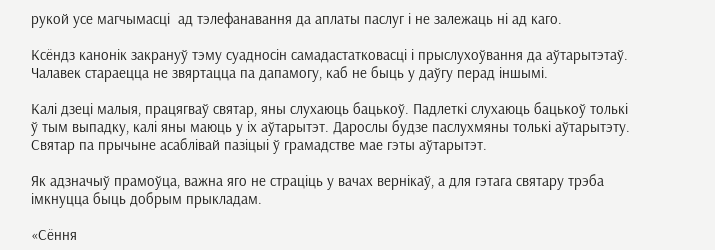рукой усе магчымасці  ад тэлефанавання да аплаты паслуг і не залежаць ні ад каго.

Ксёндз канонік закрануў тэму суадносін самадастатковасці і прыслухоўвання да аўтарытэтаў. Чалавек стараецца не звяртацца па дапамогу, каб не быць у даўгу перад іншымі.

Калі дзеці малыя, працягваў святар, яны слухаюць бацькоў. Падлеткі слухаюць бацькоў толькі ў тым выпадку, калі яны маюць у іх аўтарытэт. Дарослы будзе паслухмяны толькі аўтарытэту. Святар па прычыне асаблівай пазіцыі ў грамадстве мае гэты аўтарытэт.

Як адзначыў прамоўца, важна яго не страціць у вачах вернікаў, а для гэтага святару трэба імкнуцца быць добрым прыкладам.

«Сёння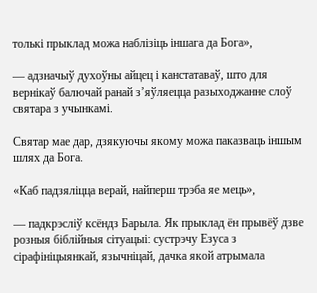толькі прыклад можа наблізіць іншага да Бога»,

— адзначыў духоўны айцец і канстатаваў, што для вернікаў балючай ранай з’яўляецца разыходжанне слоў святара з учынкамі.

Святар мае дар, дзякуючы якому можа паказваць іншым шлях да Бога.

«Каб падзяліцца верай, найперш трэба яе мець»,

— падкрэсліў ксёндз Барыла. Як прыклад ён прывёў дзве розныя біблійныя сітуацыі: сустрэчу Езуса з сірафініцыянкай, язычніцай, дачка якой атрымала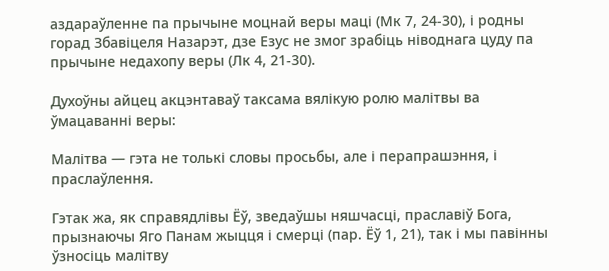аздараўленне па прычыне моцнай веры маці (Мк 7, 24-30), і родны горад Збавіцеля Назарэт, дзе Езус не змог зрабіць ніводнага цуду па прычыне недахопу веры (Лк 4, 21-30).

Духоўны айцец акцэнтаваў таксама вялікую ролю малітвы ва ўмацаванні веры:

Малітва — гэта не толькі словы просьбы, але і перапрашэння, і праслаўлення.

Гэтак жа, як справядлівы Ёў, зведаўшы няшчасці, праславіў Бога, прызнаючы Яго Панам жыцця і смерці (пар. Ёў 1, 21), так і мы павінны ўзносіць малітву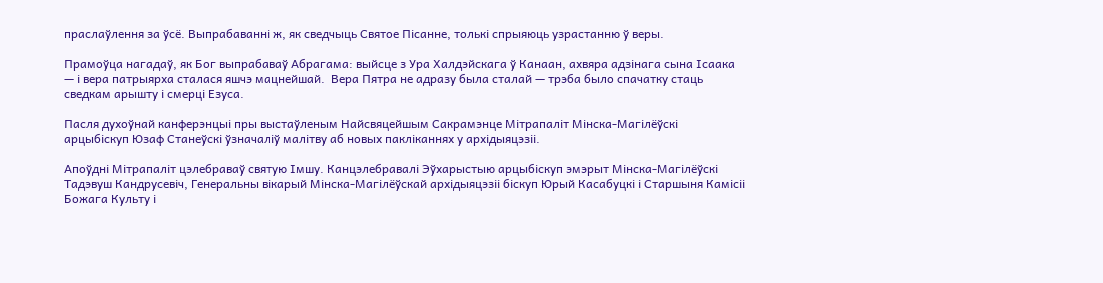праслаўлення за ўсё. Выпрабаванні ж, як сведчыць Святое Пісанне, толькі спрыяюць узрастанню ў веры.

Прамоўца нагадаў, як Бог выпрабаваў Абрагама: выйсце з Ура Халдэйскага ў Канаан, ахвяра адзінага сына Ісаака — і вера патрыярха сталася яшчэ мацнейшай.  Вера Пятра не адразу была сталай — трэба было спачатку стаць сведкам арышту і смерці Езуса.

Пасля духоўнай канферэнцыі пры выстаўленым Найсвяцейшым Сакрамэнце Мітрапаліт Мінска-Магілёўскі арцыбіскуп Юзаф Станеўскі ўзначаліў малітву аб новых пакліканнях у архідыяцэзіі.

Апоўдні Мітрапаліт цэлебраваў святую Імшу. Канцэлебравалі Эўхарыстыю арцыбіскуп эмэрыт Мінска-Магілёўскі Тадэвуш Кандрусевіч, Генеральны вікарый Мінска-Магілёўскай архідыяцэзіі біскуп Юрый Касабуцкі і Старшыня Камісіі Божага Культу і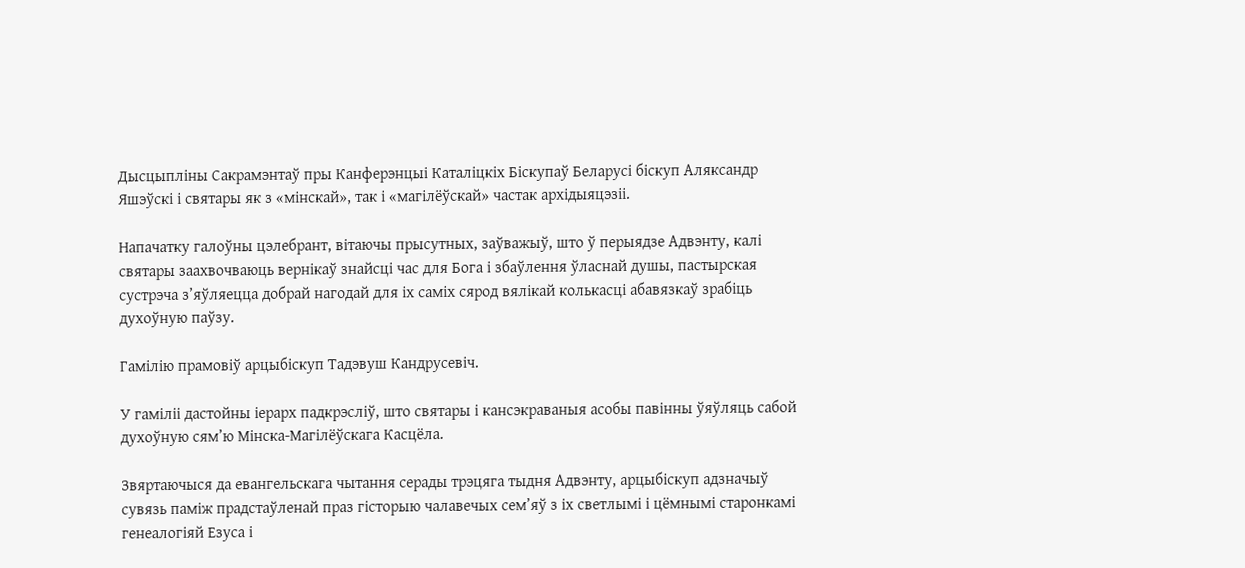Дысцыпліны Сакрамэнтаў пры Канферэнцыі Каталіцкіх Біскупаў Беларусі біскуп Аляксандр Яшэўскі і святары як з «мінскай», так і «магілёўскай» частак архідыяцэзіі.

Напачатку галоўны цэлебрант, вітаючы прысутных, заўважыў, што ў перыядзе Адвэнту, калі святары заахвочваюць вернікаў знайсці час для Бога і збаўлення ўласнай душы, пастырская сустрэча з’яўляецца добрай нагодай для іх саміх сярод вялікай колькасці абавязкаў зрабіць духоўную паўзу.

Гамілію прамовіў арцыбіскуп Тадэвуш Кандрусевіч.

У гаміліі дастойны іерарх падкрэсліў, што святары і кансэкраваныя асобы павінны ўяўляць сабой духоўную сям’ю Мінска-Магілёўскага Касцёла.

Звяртаючыся да евангельскага чытання серады трэцяга тыдня Адвэнту, арцыбіскуп адзначыў сувязь паміж прадстаўленай праз гісторыю чалавечых сем’яў з іх светлымі і цёмнымі старонкамі генеалогіяй Езуса і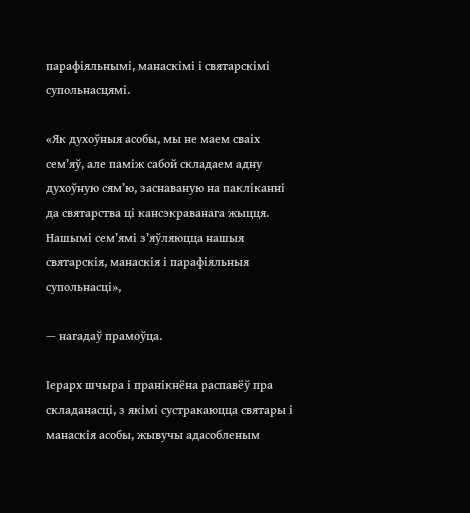парафіяльнымі, манаскімі і святарскімі супольнасцямі.

«Як духоўныя асобы, мы не маем сваіх сем’яў, але паміж сабой складаем адну духоўную сям’ю, заснаваную на пакліканні да святарства ці кансэкраванага жыцця. Нашымі сем’ямі з’яўляюцца нашыя святарскія, манаскія і парафіяльныя супольнасці»,

— нагадаў прамоўца.

Іерарх шчыра і пранікнёна распавёў пра складанасці, з якімі сустракаюцца святары і манаскія асобы, жывучы адасобленым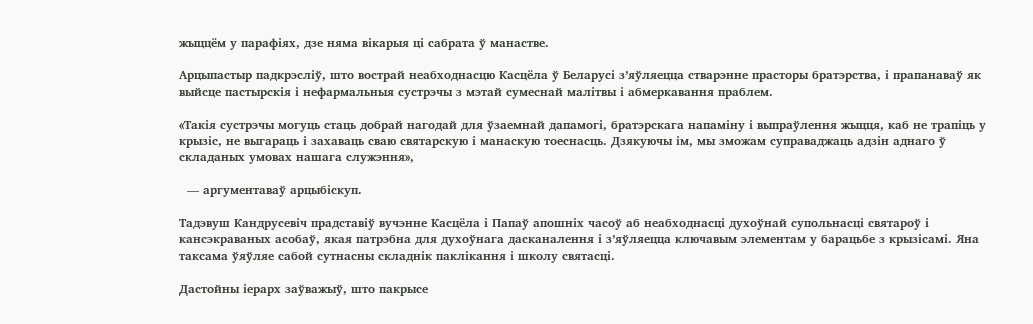жыццём у парафіях, дзе няма вікарыя ці сабрата ў манастве.

Арцыпастыр падкрэсліў, што вострай неабходнасцю Касцёла ў Беларусі з’яўляецца стварэнне прасторы братэрства, і прапанаваў як выйсце пастырскія і нефармальныя сустрэчы з мэтай сумеснай малітвы і абмеркавання праблем.

«Такія сустрэчы могуць стаць добрай нагодай для ўзаемнай дапамогі, братэрскага напаміну і выпраўлення жыцця, каб не трапіць у крызіс, не выгараць і захаваць сваю святарскую і манаскую тоеснасць. Дзякуючы ім, мы зможам суправаджаць адзін аднаго ў складаных умовах нашага служэння»,

  — аргументаваў арцыбіскуп.

Тадэвуш Кандрусевіч прадставіў вучэнне Касцёла і Папаў апошніх часоў аб неабходнасці духоўнай супольнасці святароў і кансэкраваных асобаў, якая патрэбна для духоўнага дасканалення і з’яўляецца ключавым элементам у барацьбе з крызісамі. Яна таксама ўяўляе сабой сутнасны складнік паклікання і школу святасці.

Дастойны іерарх заўважыў, што пакрысе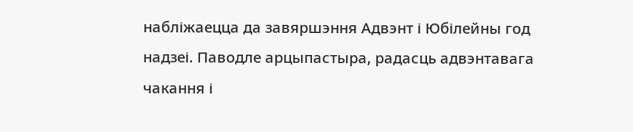набліжаецца да завяршэння Адвэнт і Юбілейны год надзеі. Паводле арцыпастыра, радасць адвэнтавага чакання і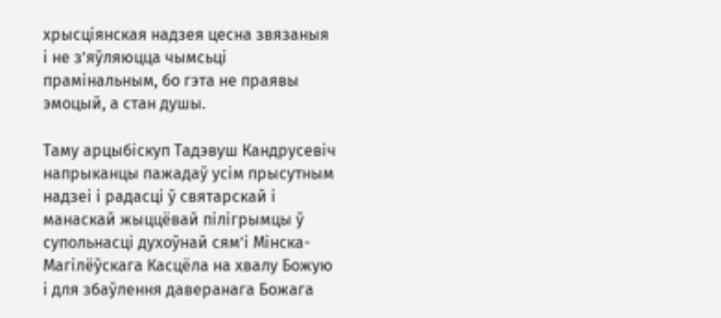хрысціянская надзея цесна звязаныя і не з’яўляюцца чымсьці прамінальным, бо гэта не праявы эмоцый, а стан душы.

Таму арцыбіскуп Тадэвуш Кандрусевіч напрыканцы пажадаў усім прысутным надзеі і радасці ў святарскай і манаскай жыццёвай пілігрымцы ў супольнасці духоўнай сям’і Мінска-Магілёўскага Касцёла на хвалу Божую і для збаўлення даверанага Божага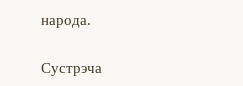народа.

Сустрэча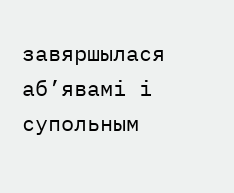завяршылася аб’явамі і супольным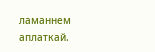ламаннем аплаткай.